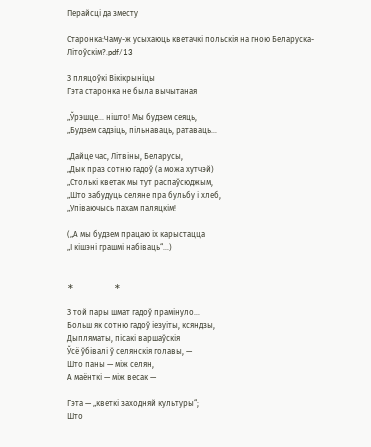Перайсці да зместу

Старонка:Чаму-ж усыхаюць кветачкі польскія на гною Беларуска-Літоўскім?.pdf/13

З пляцоўкі Вікікрыніцы
Гэта старонка не была вычытаная

„Ўрэшце… нішто! Мы будзем сеяць,
„Будзем садзіць, пільнаваць, ратаваць…

„Дайце час, Літвіны, Беларусы,
„Дык праз сотню гадоў (а можа хутчэй)
„Столькі кветак мы тут распаўсюджым,
„Што забудуць селяне пра бульбу і хлеб,
„Упіваючысь пахам паляцкім!

(„А мы будзем працаю іх карыстацца
„І кішэні грашмі набіваць“…)


∗                    ∗

З той пары шмат гадоў прамінуло…
Больш як сотню гадоў іезуіты, ксяндзы,
Дыпляматы, пісакі варшаўскія
Ўсё ўбівалі ў селянскія голавы, —
Што паны — між селян,
А маёнткі — між весак —

Гэта — „кветкі заходняй культуры“;
Што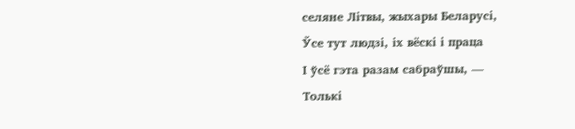селяне Літвы, жыхары Беларусі,
Ўсе тут людзі, іх вёскі і праца
І ўсё гэта разам сабраўшы, —
Толькі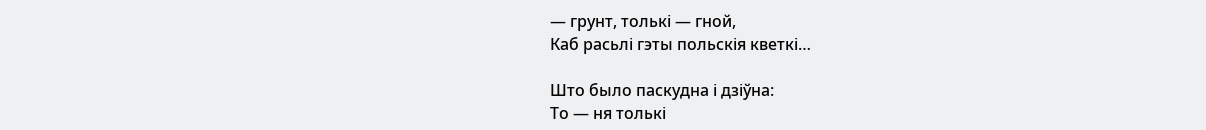— грунт, толькі — гной,
Каб расьлі гэты польскія кветкі…

Што было паскудна і дзіўна:
То — ня толькі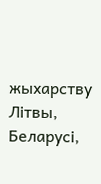жыхарству Літвы, Беларусі,